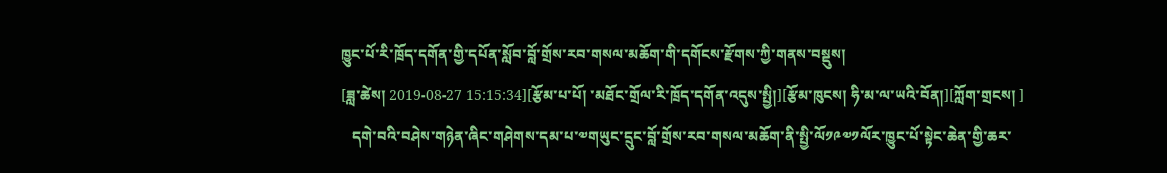ཁྱུང་པོ་རི་ཁྲོད་དགོན་གྱི་དཔོན་སློབ་བློ་གྲོས་རབ་གསལ་མཆོག་གི་དགོངས་རྫོགས་ཀྱི་གནས་བསྡུས།
[ཟླ་ཚེས། 2019-08-27 15:15:34][རྩོམ་པ་པོ། ་མཐོང་གྲོལ་རི་ཁྲོད་དགོན་འདུས་སྤྱི།][རྩོམ་ཁུངས། ཧི་མ་ལ་ཡའི་བོན།][ཀློག་གྲངས། ]
   དགེ་བའི་བཤེས་གཉེན་ཞིང་གཤེགས་དམ་པ་༧གཡུང་དྲུང་བློ་གྲོས་རབ་གསལ་མཆོག་ནི་སྤྱི་ལོ༡༩༧༡ལོར་ཁྱུང་པོ་སྟེང་ཆེན་གྱི་ཆར་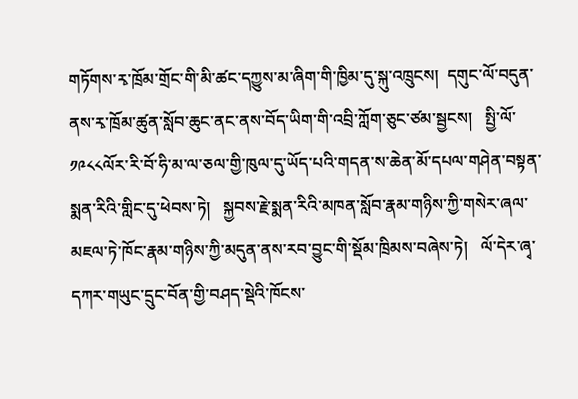གཏོགས་རྭ་ཁྲོམ་གྲོང་གི་མི་ཚང་དཀྱུས་མ་ཞིག་གི་ཁྱིམ་དུ་སྐུ་འཁྲུངས།  དགུང་ལོ་བདུན་ནས་རྭ་ཁྲོམ་ཚུན་སློབ་ཆུང་ནང་ནས་བོད་ཡིག་གི་འབྲི་ཀློག་ཅུང་ཙམ་སྦྱངས།   སྤྱི་ལོ་༡༩༨༨ལོར་རི་བོ་ཧི་མ་ལ་ཅལ་གྱི་ཁུལ་དུ་ཡོད་པའི་གདན་ས་ཆེན་མོ་དཔལ་གཤེན་བསྟན་སྨན་རིའི་གླིང་དུ་ཕེབས་ཏེ།   སྐྱབས་རྗེ་སྨན་རིའི་མཁན་སློབ་རྣམ་གཉིས་ཀྱི་གསེར་ཞལ་མཇལ་ཏེ་ཁོང་རྣམ་གཉིས་ཀྱི་མདུན་ནས་རབ་བྱུང་གི་སྡོམ་ཁྲིམས་བཞེས་ཏེ།   ལོ་དེར་ཞྭ་དཀར་གཡུང་དྲུང་བོན་གྱི་བཤད་སྡེའི་ཁོངས་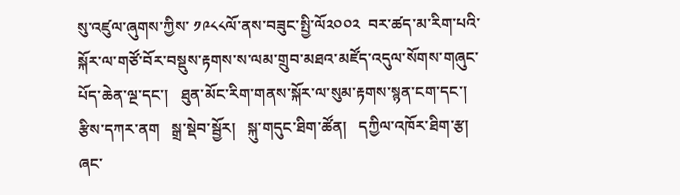སུ་འཛུལ་ཞུགས་ཀྱིས་ ༡༩༨༨ལོ་ནས་བཟུང་སྤྱི་ལོ༢༠༠༢  བར་ཚད་མ་རིག་པའི་སྐོར་ལ་གཙོ་བོར་བསྡུས་རྟགས་ས་ལམ་གྲུབ་མཐའ་མཛོད་འདུལ་སོགས་གཞུང་པོད་ཆེན་ལྔ་དང་།   ཐུན་མོང་རིག་གནས་སྐོར་ལ་སུམ་རྟགས་སྙན་ངག་དང་།  རྩིས་དཀར་ནག   སྒྲ་སྡེབ་སྦྱོར།   སྐུ་གདུང་ཐིག་ཚོན།   དཀྱིལ་འཁོར་ཐིག་རྩ།   ཞང་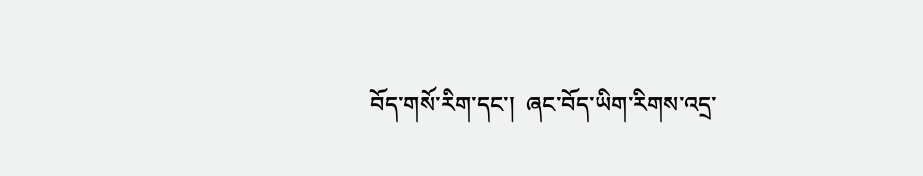བོད་གསོ་རིག་དང་།  ཞང་བོད་ཡིག་རིགས་འདྲ་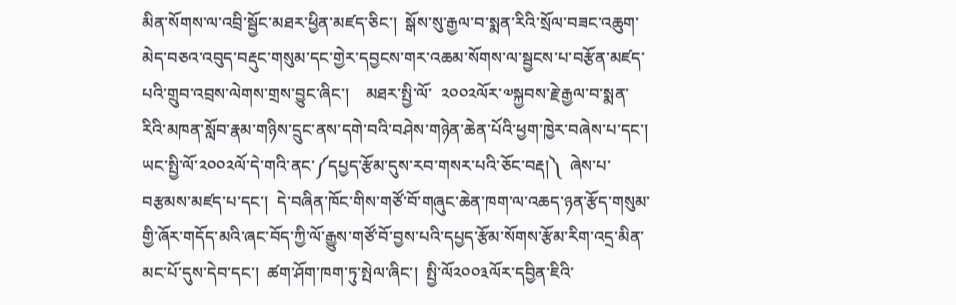མིན་སོགས་ལ་འབྲི་སྦྱོང་མཐར་ཕྱིན་མཛད་ཅིང་།  སྒོས་སུ་རྒྱལ་བ་སྨན་རིའི་སྲོལ་བཟང་འཆུག་མེད་བཅའ་འབུད་བརྡུང་གསུམ་དང་གྱེར་དབྱངས་གར་འཆམ་སོགས་ལ་སྦྱངས་པ་བརྩོན་མཛད་པའི་གྲུབ་འབྲས་ལེགས་གྲས་བྱུང་ཞིང་།    མཐར་སྤྱི་ལོ་  ༢༠༠༢ལོར་༧སྐྱབས་རྗེ་རྒྱལ་བ་སྨན་རིའི་མཁན་སློབ་རྣམ་གཉིས་དྲུང་ནས་དགེ་བའི་བཤེས་གཉེན་ཆེན་པོའི་ཕྱག་ཁྱེར་བཞེས་པ་དང་།  ཡང་སྤྱི་ལོ་༢༠༠༢ལོ་དེ་གའི་ནང་༼དཔྱད་རྩོམ་དུས་རབ་གསར་པའི་ཅོང་བརྡ།༽  ཞེས་པ་བརྩམས་མཛད་པ་དང་།  དེ་བཞིན་ཁོང་གིས་གཙོ་བོ་གཞུང་ཆེན་ཁག་ལ་འཆད་ཉན་རྩོད་གསུམ་གྱི་ཞོར་གདོད་མའི་ཞང་བོད་ཀྱི་ལོ་རྒྱུས་གཙོ་བོ་བྱས་པའི་དཔྱད་རྩོམ་སོགས་རྩོམ་རིག་འདྲ་མིན་མང་པོ་དུས་དེབ་དང་།  ཚག་ཤོག་ཁག་ཏུ་སྤེལ་ཞིང་།  སྤྱི་ལོ༢༠༠༣ལོར་དབྱིན་ཇིའི་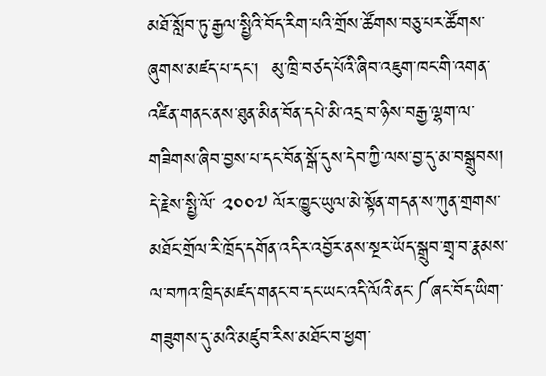མཐོ་སློབ་ཏུ་རྒྱལ་སྤྱིའི་བོད་རིག་པའི་གྲོས་ཚོགས་བཅུ་པར་ཚོགས་ཞུགས་མཛད་པ་དང་།  མུ་ཁྲི་བཙད་པོའི་ཞིབ་འཇུག་ཁང་གི་འགན་འཛིན་གནང་ནས་ཐུན་མིན་བོན་དཔེ་མི་འདྲ་བ་ཉིས་བརྒྱ་ལྷག་ལ་གཟིགས་ཞིབ་བྱས་པ་དང་བོན་སྒོ་དུས་དེབ་ཀྱི་ལས་བྱ་དུ་མ་བསྒྲུབས། དེ་རྗེས་སྤྱི་ལོ་ ༢༠༠༧ ལོར་ཁྱུང་ཡུལ་མེ་སྟོན་གདན་ས་ཀུན་གྲགས་མཐོང་གྲོལ་རི་ཁྲོད་དགོན་འདིར་འབྱོར་ནས་སྔར་ཡོད་སྒྲུབ་གྲྭ་བ་རྣམས་ལ་བཀའ་ཁྲིད་མཛད་གནང་བ་དང་ཡང་འདི་ལོའི་ནང་༼ཞང་བོད་ཡིག་གཟུགས་དུ་མའི་མཛུབ་རིས་མཐོང་བ་ཕྱག་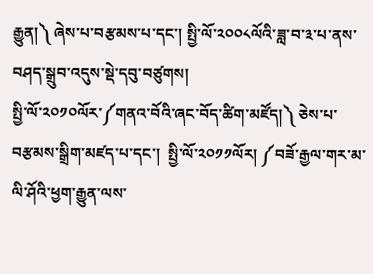རྒྱུན།༽ ཞེས་པ་བརྩམས་པ་དང་། སྤྱི་ལོ་༢༠༠༨ལོའི་ཟླ་བ་༣་པ་ནས་བཤད་སྒྲུབ་འདུས་སྡེ་དབུ་བཙུགས།
སྤྱི་ལོ་༢༠༡༠ལོར་༼གནའ་བོའི་ཞང་བོད་ཚིག་མཛོད།༽ ཅེས་པ་བརྩམས་སྒྲིག་མཛད་པ་དང་།  སྤྱི་ལོ་༢༠༡༡ལོར། ༼བཟོ་རྒྱལ་གར་མ་ལི་ཤོའི་ཕྱག་རྒྱུན་ལས་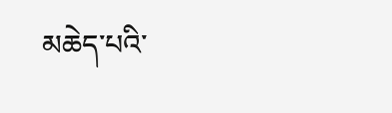མཆེད་པའི་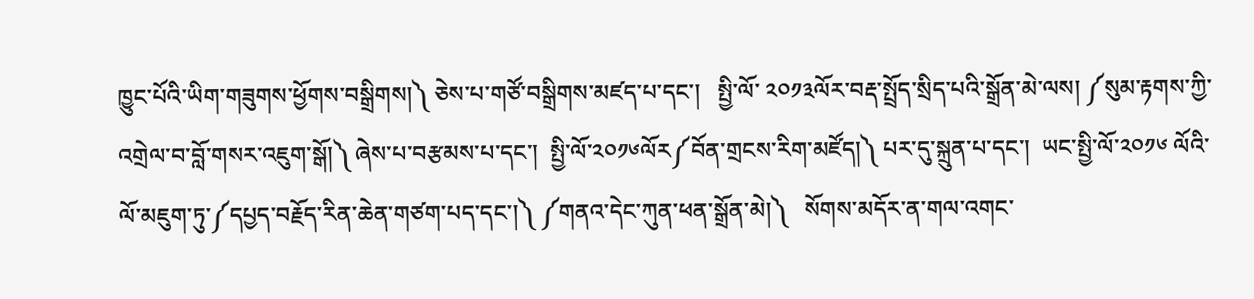ཁྱུང་པོའི་ཡིག་གཟུགས་ཕྱོགས་བསྒྲིགས།༽ ཅེས་པ་གཙོ་བསྒྲིགས་མཛད་པ་དང་།   སྤྱི་ལོ་ ༢༠༡༣ལོར་བརྡ་སྤྲོད་སྲིད་པའི་སྒྲོན་མེ་ལས། ༼སུམ་རྟགས་ཀྱི་འགྲེལ་བ་བློ་གསར་འཇུག་སྒོ།༽ ཞེས་པ་བརྩམས་པ་དང་།  སྤྱི་ལོ་༢༠༡༦ལོར༼བོན་གྲངས་རིག་མཛོད།༽ པར་དུ་སྐྲུན་པ་དང་།  ཡང་སྤྱི་ལོ་༢༠༡༦ ལོའི་ལོ་མཇུག་ཏུ་༼དཔྱད་བརྗོད་རིན་ཆེན་གཙག་པད་དང་།༽ ༼གནའ་དེང་ཀུན་ཕན་སྒྲོན་མེ།༽   སོགས་མདོར་ན་གལ་འགང་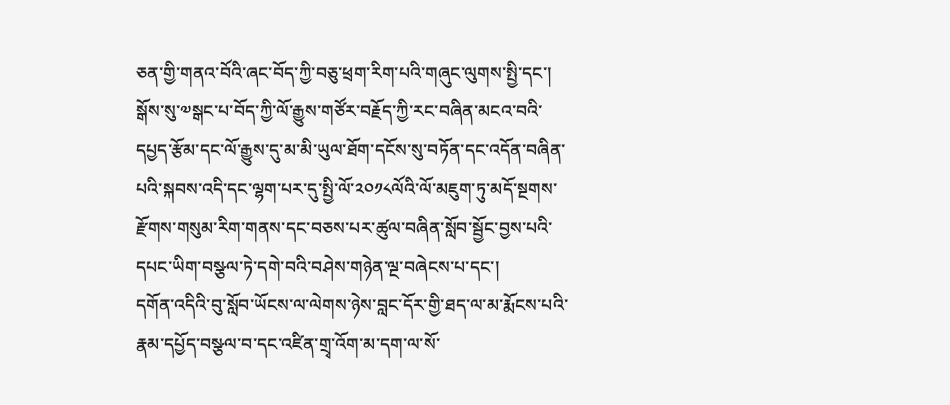ཅན་གྱི་གནའ་བོའི་ཞང་བོད་ཀྱི་བཅུ་ཕྲག་རིག་པའི་གཞུང་ལུགས་སྤྱི་དང་། སྒོས་སུ་༧སྒང་པ་བོད་ཀྱི་ལོ་རྒྱུས་གཙོར་བརྗོད་ཀྱི་རང་བཞིན་མངའ་བའི་དཔྱད་རྩོམ་དང་ལོ་རྒྱུས་དུ་མ་མི་ཡུལ་ཐོག་དངོས་སུ་བཏོན་དང་འདོན་བཞིན་པའི་སྐབས་འདི་དང་ལྷག་པར་དུ་སྤྱི་ལོ་༢༠༡༨ལོའི་ལོ་མཇུག་ཏུ་མདོ་སྔགས་རྫོགས་གསུམ་རིག་གནས་དང་བཅས་པར་ཚུལ་བཞིན་སློབ་སྦྱོང་བྱས་པའི་དཔང་ཡིག་བསྩལ་ཏེ་དགེ་བའི་བཤེས་གཉེན་ལྔ་བཞེངས་པ་དང་།
དགོན་འདིའི་བུ་སློབ་ཡོངས་ལ་ལེགས་ཉེས་བླང་དོར་གྱི་ཐད་ལ་མ་རྨོངས་པའི་རྣམ་དཔྱོད་བསྩལ་བ་དང་འཛིན་གྲྭ་འོག་མ་དག་ལ་སོ་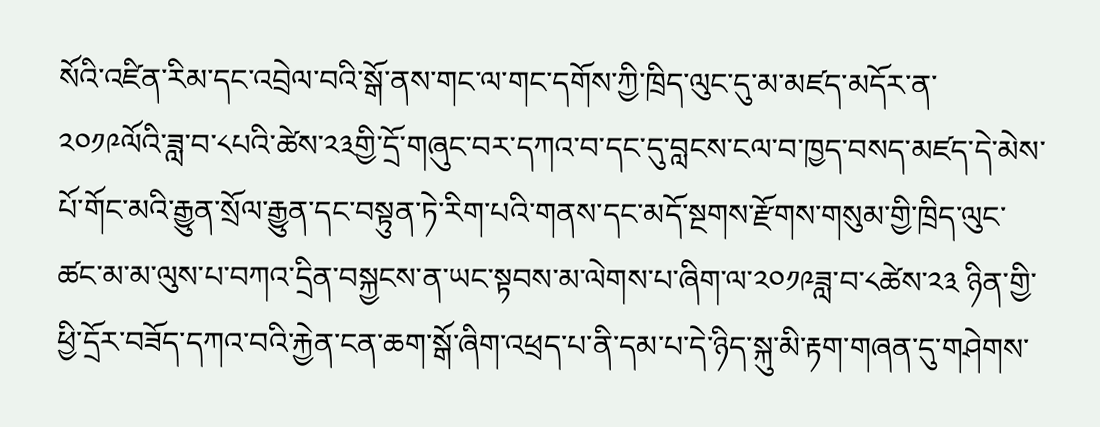སོའི་འཛིན་རིམ་དང་འབྲེལ་བའི་སྒོ་ནས་གང་ལ་གང་དགོས་ཀྱི་ཁྲིད་ལུང་དུ་མ་མཛད་མདོར་ན་༢༠༡༩ལོའི་ཟླ་བ་༨པའི་ཚེས་༢༣གྱི་དྲོ་གཞུང་བར་དཀའ་བ་དང་དུ་བླངས་ངལ་བ་ཁྱད་བསད་མཛད་དེ་མེས་པོ་གོང་མའི་རྒྱུན་སྲོལ་རྒྱུན་དང་བསྟུན་ཏེ་རིག་པའི་གནས་དང་མདོ་སྔགས་རྫོགས་གསུམ་གྱི་ཁྲིད་ལུང་ཚང་མ་མ་ལུས་པ་བཀའ་དྲིན་བསྐྱངས་ན་ཡང་སྟབས་མ་ལེགས་པ་ཞིག་ལ་༢༠༡༩ཟླ་བ་༨ཚེས་༢༣ ཉིན་གྱི་ཕྱི་དྲོར་བཟོད་དཀའ་བའི་རྐྱེན་ངན་ཆག་སྒོ་ཞིག་འཕྲད་པ་ནི་དམ་པ་དེ་ཉིད་སྐུ་མི་རྟག་གཞན་དུ་གཤེགས་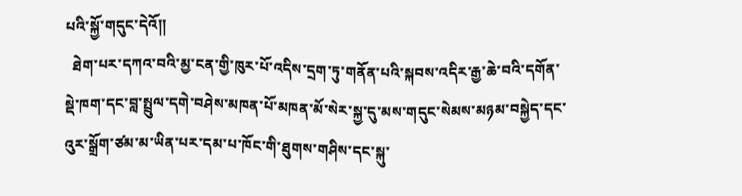པའི་སྐྱོ་གདུང་དེའོ།།
  ཐེག་པར་དཀའ་བའི་མྱ་ངན་གྱི་ཁུར་པོ་འདིས་དྲག་ཏུ་གནོན་པའི་སྐབས་འདིར་རྒྱ་ཆེ་བའི་དགོན་སྡེ་ཁག་དང་བླ་སྤྲུལ་དགེ་བཤེས་མཁན་པོ་མཁན་མོ་སེར་སྐྱ་དུ་མས་གདུང་སེམས་མཉམ་བསྐྱེད་དང་འུར་སྒྲོག་ཙམ་མ་ཡིན་པར་དམ་པ་ཁོང་གི་ཐུགས་གཤིས་དང་སྐུ་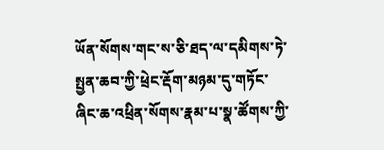ཡོན་སོགས་གང་ས་ཅི་ཐད་ལ་དམིགས་ཏེ་སྤྱན་ཆབ་ཀྱི་ཕྲེང་རྡོག་མཉམ་དུ་གཏོང་ཞིང་ཆ་འཕྲིན་སོགས་རྣམ་པ་སྣ་ཚོགས་ཀྱི་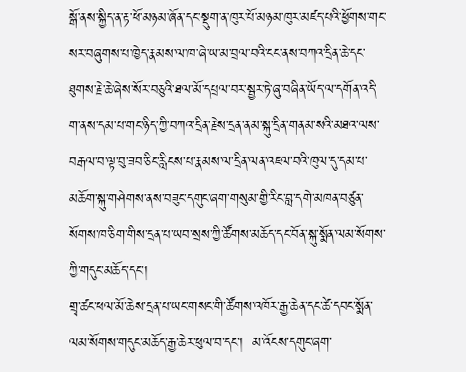སྒོ་ནས་སྐྱིད་ན་རྟ་ཕོ་མཉམ་ཞོན་དང་སྡུག་ན་ཁུར་པོ་མཉམ་ཁུར་མཛད་པའི་ཕྱོགས་གང་སར་བཞུགས་པ་ཁྱེད་རྣམས་ལ་ཁ་ཞེ་ཡ་མ་བྲལ་བའི་ངང་ནས་བཀའ་དྲིན་ཆེ་དང་ཐུགས་རྗེ་ཆེ་ཞེས་སོར་བཅུའི་ཐལ་མོ་དཔྲལ་བར་སྦྱར་ཏེ་ཞུ་བཞིན་ཡོད་ལ་དགོན་འདི་ག་ནས་དམ་པ་གང་ཉིད་ཀྱི་བཀའ་དྲིན་རྗེས་དྲན་ནམ་སྐུ་དྲིན་གནམ་སའི་མཐའ་ལས་བརྒལ་བ་ལྟ་བུ་ཟབ་ཅིང་རླིངས་པ་རྣམས་ལ་དྲིན་ལན་འཇལ་བའི་ཁུལ་དུ་དམ་པ་མཆོག་སྐུ་གཤེགས་ནས་བཟུང་དགུང་ཞག་གསུམ་གྱི་རིང་བླ་དགེ་མཁན་བཙུན་སོགས་ཁ་ཅིག་གིས་དྲན་པ་ཡབ་སྲས་ཀྱི་ཚོགས་མཆོད་དང་བོན་སྐུ་སྨོན་ལམ་སོགས་ཀྱི་གདུང་མཆོད་དང་།
གྲྭ་ཚང་ཕལ་མོ་ཆེས་དྲན་པ་ཡང་གསང་གི་ཚོགས་འཁོར་རྒྱ་ཆེན་དང་ཚེ་དབང་སྨོན་ལམ་སོགས་གདུང་མཆོད་རྒྱ་ཆེར་ཕུལ་བ་དང་།  མ་འོངས་དགུང་ཞག་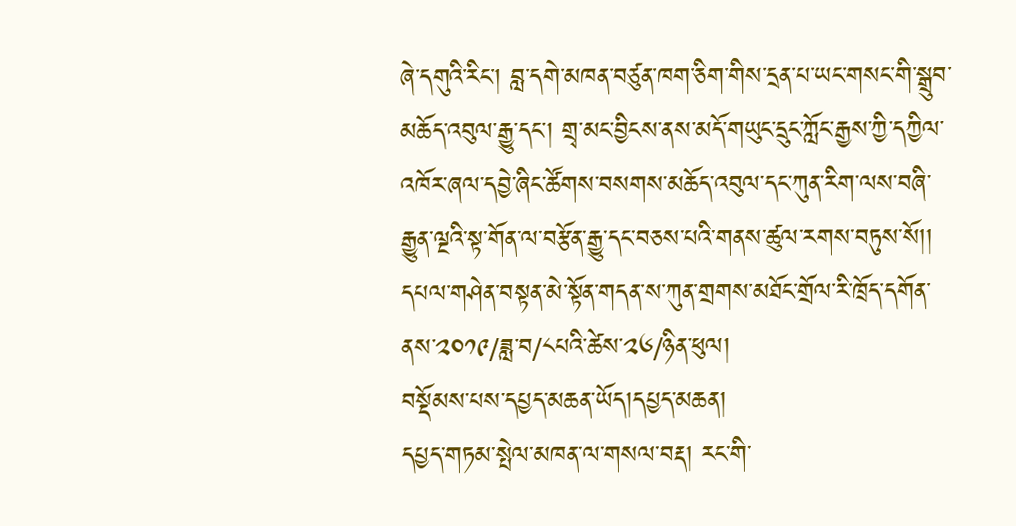ཞེ་དགུའི་རིང་། བླ་དགེ་མཁན་བཙུན་ཁག་ཅིག་གིས་དྲན་པ་ཡང་གསང་གི་སྒྲུབ་མཆོད་འབུལ་རྒྱུ་དང་། གྲྭ་མང་བྱིངས་ནས་མདོ་གཡུང་དྲུང་ཀློང་རྒྱས་ཀྱི་དཀྱིལ་འཁོར་ཞལ་དབྱེ་ཞིང་ཚོགས་བསགས་མཆོད་འབུལ་དང་ཀུན་རིག་ལས་བཞི་རྒྱུན་ལྔའི་སྟ་གོན་ལ་བརྩོན་རྒྱུ་དང་བཅས་པའི་གནས་ཚུལ་རགས་བཏུས་སོ།།
དཔལ་གཤེན་བསྟན་མེ་སྟོན་གདན་ས་ཀུན་གྲགས་མཐོང་གྲོལ་རི་ཁྲོད་དགོན་ནས་༢༠༡༩/ཟླ་བ/༨པའི་ཚེས་༢༦/ཉིན་ཕུལ།
བསྡོམས་པས་དཔྱད་མཆན་ཡོད།དཔྱད་མཆན།
དཔྱད་གཏམ་སྤེལ་མཁན་ལ་གསལ་བརྡ། རང་གི་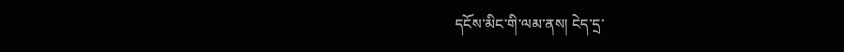དངོས་མིང་གི་ལམ་ནས། ངེད་དྲ་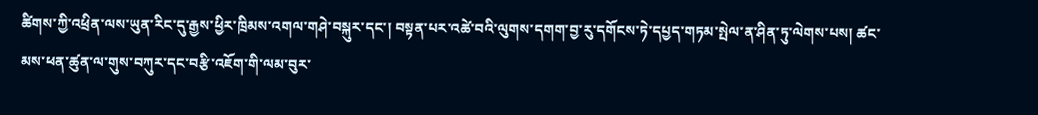ཚིགས་ཀྱི་འཕྲིན་ལས་ཡུན་རིང་དུ་རྒྱས་ཕྱིར་ཁྲིམས་འགལ་གཤེ་བསྐུར་དང་། བསྟན་པར་འཚེ་བའི་ལུགས་དགག་བྱ་རུ་དགོངས་ཏེ་དཔྱད་གཏམ་སྤེལ་ན་ཤིན་ཏུ་ལེགས་པས། ཚང་མས་ཕན་ཚུན་ལ་གུས་བཀུར་དང་བརྩི་འཇོག་གི་ལམ་བུར་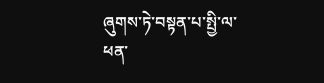ཞུགས་ཏེ་བསྟན་པ་སྤྱི་ལ་ཕན་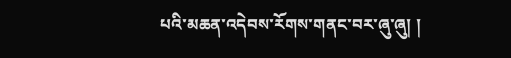པའི་མཆན་འདེབས་རོགས་གནང་བར་ཞུ་ཞུ། །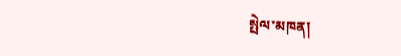སྤེལ་མཁན།